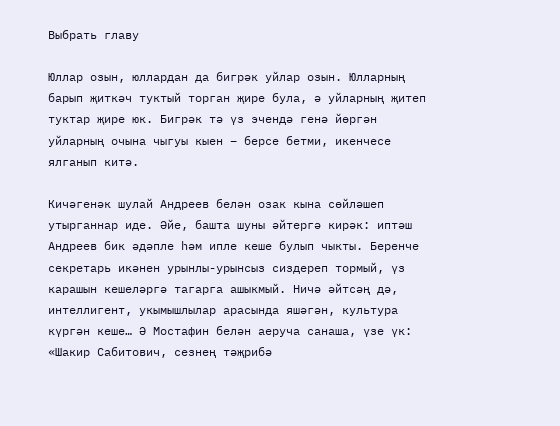Выбрать главу

Юллар озын, юллардан да бигрәк уйлар озын. Юлларның барып җиткәч туктый торган җире була, ә уйларның җитеп туктар җире юк. Бигрәк тә үз эчендә генә йөргән уйларның очына чыгуы кыен – берсе бетми, икенчесе ялганып китә.

Кичәгенәк шулай Андреев белән озак кына сөйләшеп утырганнар иде. Әйе, башта шуны әйтергә кирәк: иптәш Андреев бик әдәпле һәм ипле кеше булып чыкты. Беренче секретарь икәнен урынлы-урынсыз сиздереп тормый, үз карашын кешеләргә тагарга ашыкмый. Ничә әйтсәң дә, интеллигент, укымышлылар арасында яшәгән, культура күргән кеше… Ә Мостафин белән аеруча санаша, үзе үк: «Шакир Сабитович, сезнең тәҗрибә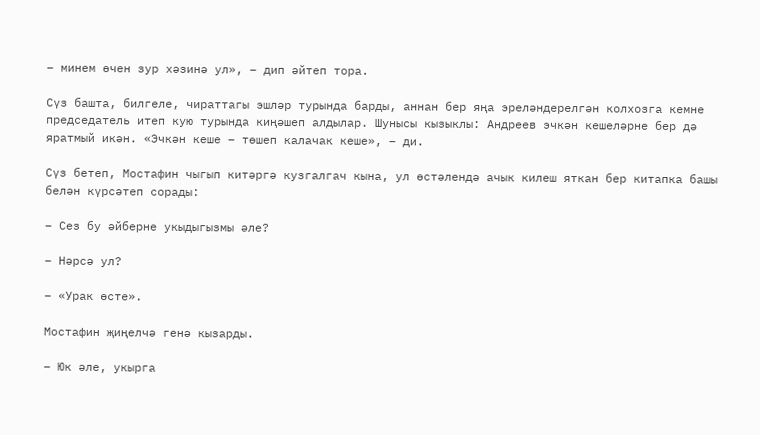– минем өчен зур хәзинә ул», – дип әйтеп тора.

Сүз башта, билгеле, чираттагы эшләр турында барды, аннан бер яңа эреләндерелгән колхозга кемне председатель итеп кую турында киңәшеп алдылар. Шунысы кызыклы: Андреев эчкән кешеләрне бер дә яратмый икән. «Эчкән кеше – төшеп калачак кеше», – ди.

Сүз бетеп, Мостафин чыгып китәргә кузгалгач кына, ул өстәлендә ачык килеш яткан бер китапка башы белән күрсәтеп сорады:

– Сез бу әйберне укыдыгызмы әле?

– Нәрсә ул?

– «Урак өсте».

Мостафин җиңелчә генә кызарды.

– Юк әле, укырга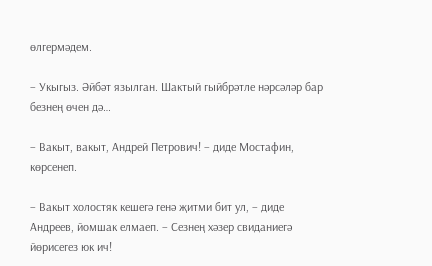өлгермәдем.

– Укыгыз. Әйбәт язылган. Шактый гыйбрәтле нәрсәләр бар безнең өчен дә…

– Вакыт, вакыт, Андрей Петрович! – диде Мостафин, көрсенеп.

– Вакыт холостяк кешегә генә җитми бит ул, – диде Андреев, йомшак елмаеп. – Сезнең хәзер свиданиегә йөрисегез юк ич!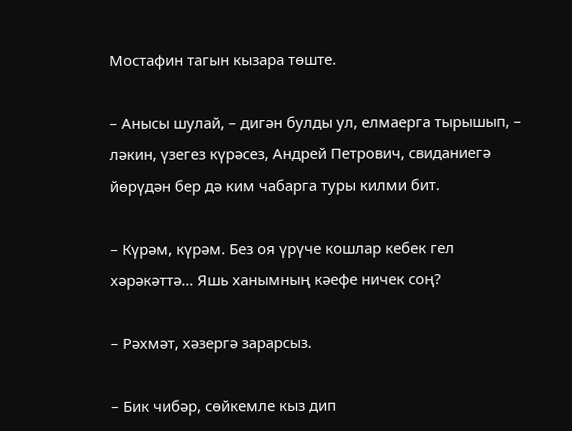Мостафин тагын кызара төште.

– Анысы шулай, – дигән булды ул, елмаерга тырышып, – ләкин, үзегез күрәсез, Андрей Петрович, свиданиегә йөрүдән бер дә ким чабарга туры килми бит.

– Күрәм, күрәм. Без оя үрүче кошлар кебек гел хәрәкәттә… Яшь ханымның кәефе ничек соң?

– Рәхмәт, хәзергә зарарсыз.

– Бик чибәр, сөйкемле кыз дип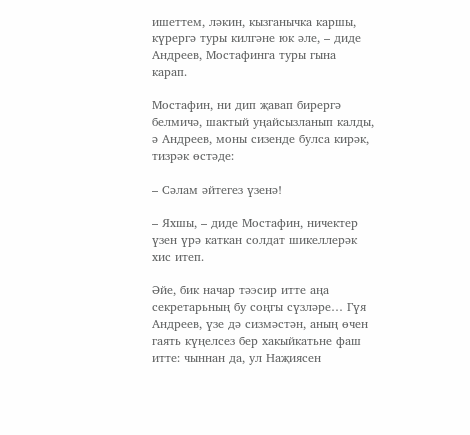ишеттем, ләкин, кызганычка каршы, күрергә туры килгәне юк әле, – диде Андреев, Мостафинга туры гына карап.

Мостафин, ни дип җавап бирергә белмичә, шактый уңайсызланып калды, ә Андреев, моны сизенде булса кирәк, тизрәк өстәде:

– Сәлам әйтегез үзенә!

– Яхшы, – диде Мостафин, ничектер үзен үрә каткан солдат шикеллерәк хис итеп.

Әйе, бик начар тәэсир итте аңа секретарьның бу соңгы сүзләре… Гүя Андреев, үзе дә сизмәстән, аның өчен гаять күңелсез бер хакыйкатьне фаш итте: чыннан да, ул Наҗиясен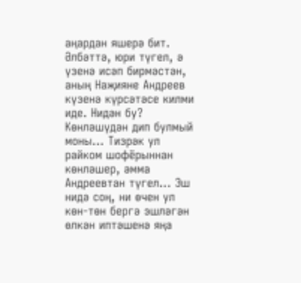аңардан яшерә бит. Әлбәттә, юри түгел, ә үзенә исәп бирмәстән, аның Наҗияне Андреев күзенә күрсәтәсе килми иде. Нидән бу? Көнләшүдән дип булмый моны… Тизрәк ул райком шофёрыннан көнләшер, әмма Андреевтан түгел… Эш нидә соң, ни өчен ул көн-төн бергә эшләгән өлкән иптәшенә яңа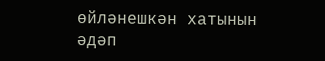өйләнешкән хатынын әдәп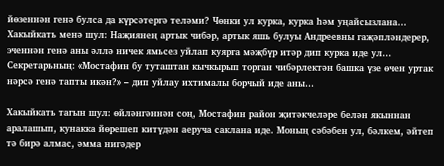йөзеннән генә булса да күрсәтергә теләми? Чөнки ул курка, курка һәм уңайсызлана… Хакыйкать менә шул: Наҗиянең артык чибәр, артык яшь булуы Андреевны гаҗәпләндерер, эченнән генә аны әллә ничек ямьсез уйлап куярга мәҗбүр итәр дип курка иде ул… Секретарьның: «Мостафин бу туташтан кычкырып торган чибәрлектән башка үзе өчен уртак нәрсә генә тапты икән?» – дип уйлау ихтималы борчый иде аны…

Хакыйкать тагын шул: өйләнгәннән соң, Мостафин район җитәкчеләре белән якыннан аралашып, кунакка йөрешеп китүдән аеруча саклана иде. Моның сәбәбен ул, бәлкем, әйтеп тә бирә алмас, әмма нигәдер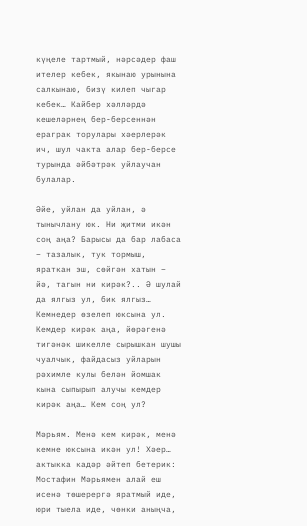күңеле тартмый, нәрсәдер фаш ителер кебек, якынаю урынына салкынаю, бизү килеп чыгар кебек… Кайбер хәлләрдә кешеләрнең бер-берсеннән ераграк торулары хәерлерәк ич, шул чакта алар бер-берсе турында әйбәтрәк уйлаучан булалар.

Әйе, уйлан да уйлан, ә тынычлану юк. Ни җитми икән соң аңа? Барысы да бар лабаса – тазалык, тук тормыш, яраткан эш, сөйгән хатын – йә, тагын ни кирәк?.. Ә шулай да ялгыз ул, бик ялгыз… Кемнедер өзелеп юксына ул. Кемдер кирәк аңа, йөрәгенә тигәнәк шикелле сырышкан шушы чуалчык, файдасыз уйларын рәхимле кулы белән йомшак кына сыпырып алучы кемдер кирәк аңа… Кем соң ул?

Мәрьям. Менә кем кирәк, менә кемне юксына икән ул! Хәер… актыкка кадәр әйтеп бетерик: Мостафин Мәрьямен алай еш исенә төшерергә яратмый иде, юри тыела иде, чөнки аныңча,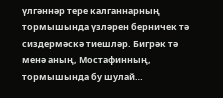үлгәннәр тере калганнарның тормышында үзләрен берничек тә сиздермәскә тиешләр. Бигрәк тә менә аның, Мостафинның, тормышында бу шулай…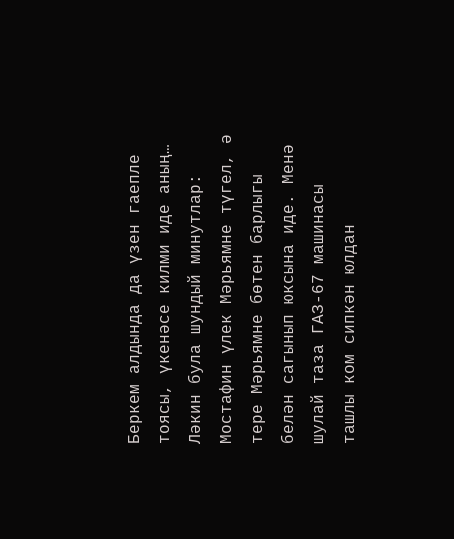Беркем алдында да үзен гаепле тоясы, үкенәсе килми иде аның… Ләкин була шундый минутлар: Мостафин үлек Мәрьямне түгел, ә тере Мәрьямне бөтен барлыгы белән сагынып юксына иде. Менә шулай таза ГАЗ-67 машинасы ташлы ком сипкән юлдан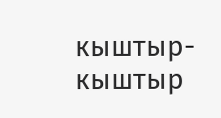кыштыр-кыштыр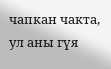чапкан чакта, ул аны гүя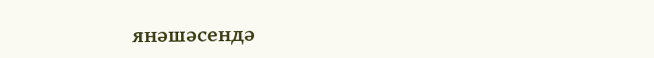янәшәсендә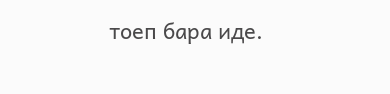тоеп бара иде.